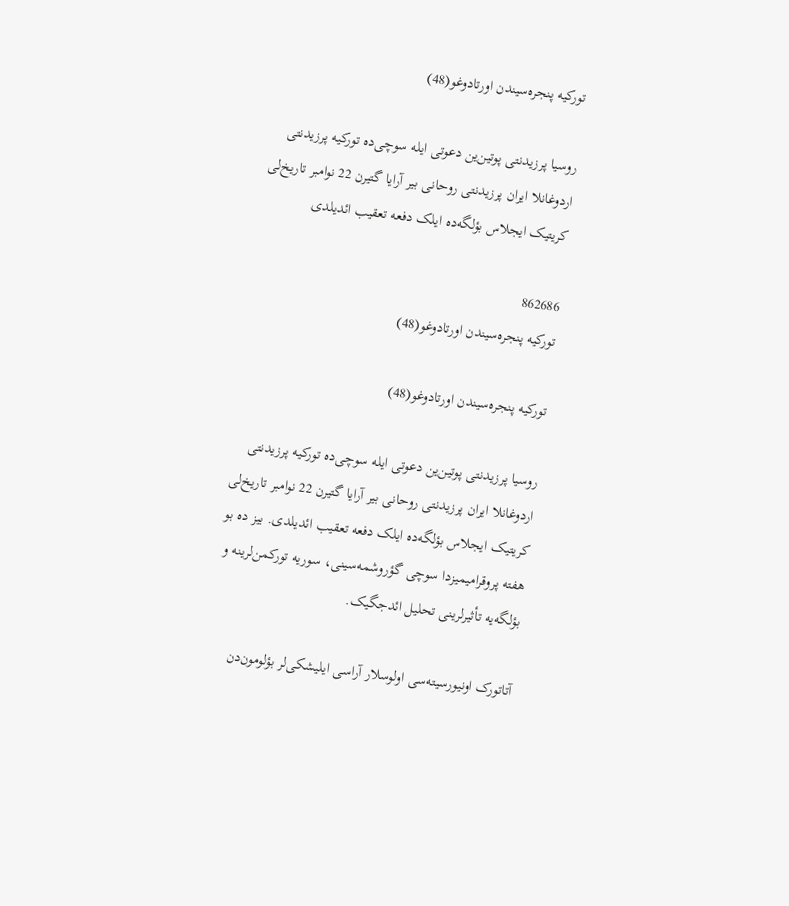تورکیه پنجره‌سیندن اورتادوغو(48)

روسیا پرزیدنتی پوتین‌ین دعوتی ایله سوچی‌ده تورکیه پرزیدنتی اردوغانلا ایران پرزیدنتی روحانی بیر آرایا گتیرن 22 نوامبر تاریخ‌لی کریتیک ایجلاس بؤلگه‌ده ایلک دفعه تعقیب ائدیلدی

862686
تورکیه پنجره‌سیندن اورتادوغو(48)

تورکیه پنجره‌سیندن اورتادوغو(48)

روسیا پرزیدنتی پوتین‌ین دعوتی ایله سوچی‌ده تورکیه پرزیدنتی اردوغانلا ایران پرزیدنتی روحانی بیر آرایا گتیرن 22 نوامبر تاریخ‌لی کریتیک ایجلاس بؤلگه‌ده ایلک دفعه تعقیب ائدیلدی. بیز ده بو هفته پروقرامیمیزدا سوچی گؤروشمه‌سینی، سوریه تورکمن‌لرینه و بؤلگه‌یه تأثیرلرینی تحلیل ائدجگیک.

آتاتورک اونیورسیته‌سی اولوسلار آراسی ایلیشکی‌لر بؤلومون‌دن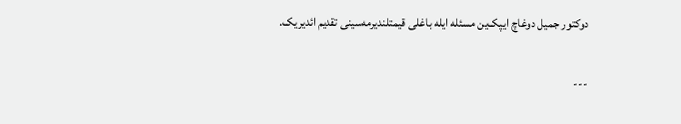دوکتور جمیل دوغاچ ایپک‌ین مسئله ایله باغلی قیمتلندیرمه‌سینی تقدیم ائدیریک.

---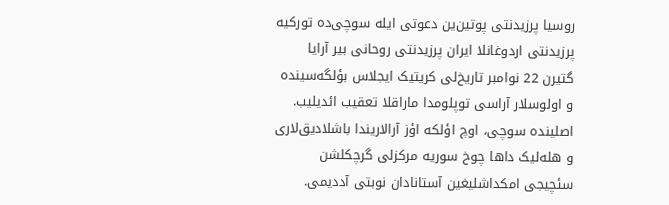روسیا پرزیدنتی پوتین‌ین دعوتی ایله سوچی‌ده تورکیه پرزیدنتی اردوغانلا ایران پرزیدنتی روحانی بیر آرایا گتیرن 22 نوامبر تاریخ‌لی کریتیک ایجلاس بؤلگه‌سینده و اولوسلار آراسی توپلومدا ماراقلا تعقیب ائدیلیب. اصلینده سوچی، اوچ اؤلکه اؤز آرا‌لاریندا باشلادیق‌لاری و هله‌لیک داها چوخ سوریه مرکزلی گرچکلشن سئچیجی امکداشلیغین آستانا‌دان نوبتی آددیمی.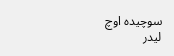سوچیده اوچ لیدر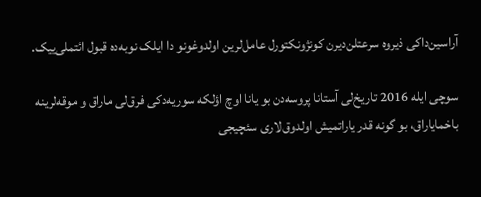آراسین‌داکی ذیروه سرعتلن‌دیرن کونژونکتورل عامل‌لرین اولدوغونو دا ایلک نوبه‌ده قبول ائتملی‌ییک.

سوچی ایله 2016 تاریخ‌لی آستانا پروسه‌‌دن بو یانا اوچ اؤلکه سوریه‌دکی فرق‌لی ماراق و موقه‌لرینه باخمایا‌راق، بو گونه قدر یاراتمیش اولدوق‌لاری سئچیجی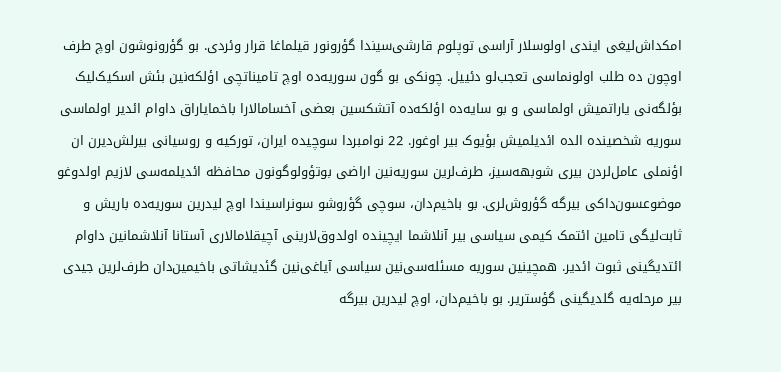امکداش‌لیغی ایندی اولوسلار آراسی توپلوم قارشی‌سیندا گؤرونور قیلماغا قرار وئردی. بو گؤرونوشون اوچ طرف اوچون ده طلب اولونماسی تعجب‌لو دئییل. چونکی بو گون سوریه‌ده اوچ تامیناتچی اؤلکه‌نین بئش اسکیک‌لیک بؤلگه‌نی یاراتمیش اولماسی و بو سایه‌ده اؤلکه‌ده آتشکسین بعضی آخساما‌لارا باخمایا‌راق داوام ائدیر اولماسی سوریه شخصینده الده ائدیلمیش بؤیوک بیر اوغور. 22 نوامبردا سوچیده ایران، تورکیه و روسیانی بیرلش‌دیرن ان اؤنملی عامل‌لردن بیری شوبهه‌سیز، طرف‌لرین سوریه‌نین اراضی بوتؤو‌لوگونون محافظه ائدیلمه‌سی لازیم اولدوغو موضوعسون‌داکی بیرگه گؤروش‌لری. بو باخیم‌دان، سوچی گؤروشو سونراسیندا اوچ لیدرین سوریه‌ده باریش و ثابت‌لیگی تامین ائتمک کیمی سیاسی بیر آنلاشما ایچینده اولدوق‌لارینی آچیقلاما‌لاری آستانا آنلاشمانین داوام ائتدیگینی ثبوت ائدیر. همچینین سوریه مسئله‌سی‌نین سیاسی آیاغی‌نین گئدیشاتی باخیمین‌دان طرف‌لرین جیدی بیر مرحله‌یه گلدیگینی گؤستریر. بو باخیم‌دان، اوچ لیدرین بیرگه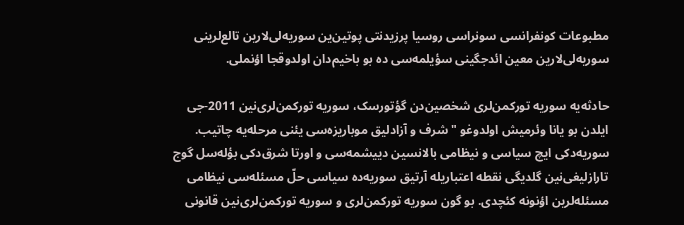مطبوعات کونفرانسی سونراسی روسیا پرزیدنتی پوتین‌ین سوریه‌لی‌لارین تالع‌لرینی سوریه‌لی‌لارین معین ائدجگینی سؤیلمه‌سی ده بو باخیم‌دان اولدوقجا اؤنملی.

حادثه‌یه سوریه تورکمن‌لری شخصین‌دن گؤتورسک، سوریه تورکمن‌لری‌نین 2011-جی ایلدن بو یانا وئرمیش اولدوغو "شرف و آزادلیق موباریزه‌سی یئنی مرحله‌یه چاتیب. سوریه‌دکی ایچ سیاسی و نیظامی بالانسین دییشمه‌سی و اورتا شرق‌دکی بؤله‌سل گوج تارازلیغی‌نین گلدیگی نقطه اعتباریله آرتیق سوریه‌ده سیاسی حلّ مسئله‌سی نیظامی مسئله‌لرین اؤنونه کئچدی. بو گون سوریه تورکمن‌لری و سوریه تورکمن‌لری‌نین قانونی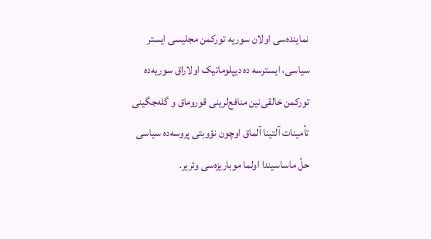نماینده‌سی اولان سوریه تورکمن مجلیسی ایستر سیاسی، ایسترسه ده دیپلوماتیک اولا‌راق سوریه‌ده تورکمن خالقی‌نین منافع‌لرینی قوروماق و گله‌جگینی تأمینات آلتینا آلماق اوچون نؤوبتی پروسه‌ده سیاسی حلّ ماساسیندا اولما موباریزه‌سی وئریر.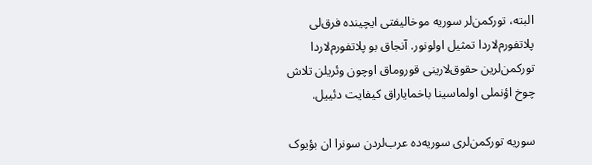البته، تورکمن‌لر سوریه موخالیفتی ایچینده فرق‌لی پلاتفورم‌لاردا تمثیل اولونور. آنجاق بو پلاتفورم‌لاردا تورکمن‌لرین حقوق‌لارینی قوروماق اوچون وئریلن تلاش چوخ اؤنملی اولماسینا باخمایا‌راق کیفایت دئییل.

سوریه تورکمن‌لری سوریه‌ده عرب‌لردن سونرا ان بؤیوک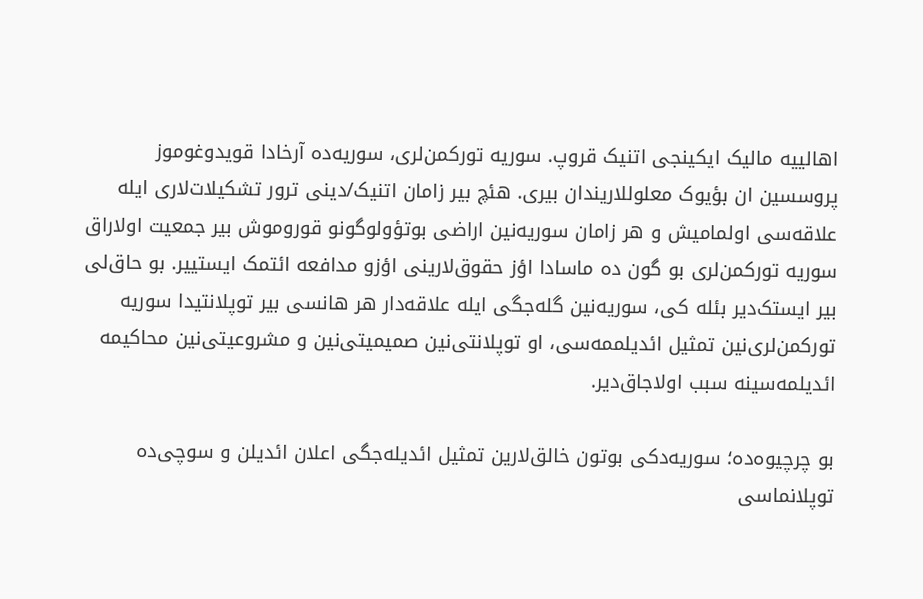اها‌لییه مالیک ایکینجی اتنیک قروپ. سوریه تورکمن‌لری، سوریه‌ده آرخادا قویدوغوموز پروسسین ان بؤیوک معلوللاریندان بیری. هئچ بیر زامان اتنیک/دینی ترور تشکیلات‌لاری ایله علاقه‌سی اولمامیش و هر زامان سوریه‌نین اراضی بوتؤو‌لوگونو قوروموش بیر جمعیت اولا‌راق سوریه تورکمن‌لری بو گون ده ماسادا اؤز حقوق‌لارینی اؤزو مدافعه ائتمک ایستییر. بو حاق‌لی بیر ایستک‌دیر بئله کی، سوریه‌نین گله‌جگی ایله علاقه‌دار هر هانسی بیر توپلانتیدا سوریه تورکمن‌لری‌نین تمثیل ائدیلممه‌سی، او توپلانتی‌نین صمیمیتی‌نین و مشروعیتی‌نین محاکیمه ائدیلمه‌سینه سبب اولا‌جاق‌دیر.

بو چرچیوه‌ده؛ سوریه‌دکی بوتون خالق‌لارین تمثیل ائدیله‌جگی اعلان ائدیلن و سوچی‌ده توپلانماسی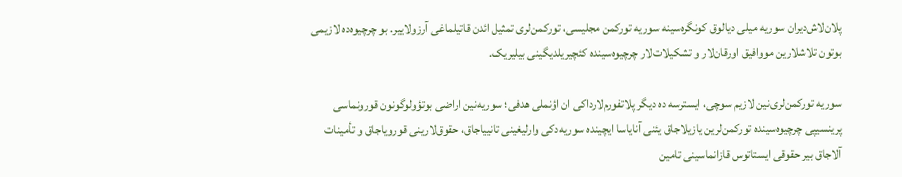پلان‌لاش‌دیران سوریه میلی دیالوق کونگره‌سینه سوریه تورکمن مجلیسی، تورکمن‌لری تمثیل ائدن قاتیلماغی آرزولاییر. بو چرچیوه‌ده لازیمی بوتون تلاشلارین مووافیق اورقان‌لار و تشکیلات‌لار چرچیوه‌سینده کئچیریلدیگینی بیلیریک.

سوریه تورکمن‌لری‌نین لازیم سوچی، ایسترسه ده دیگر پلاتفورم‌لارداکی ان اؤنملی هدفی؛ سوریه‌نین اراضی بوتؤو‌لوگونون قورونماسی پرینسیپی چرچیوه‌سینده تورکمن‌لرین یازیلا‌جاق یئنی آنایاسا ایچینده سوریه‌دکی وارلیغینی تانییا‌جاق، حقوق‌لارینی قورویا‌جاق و تأمینات آلا‌جاق بیر حقوقی ایستاتوس قازانماسینی تامین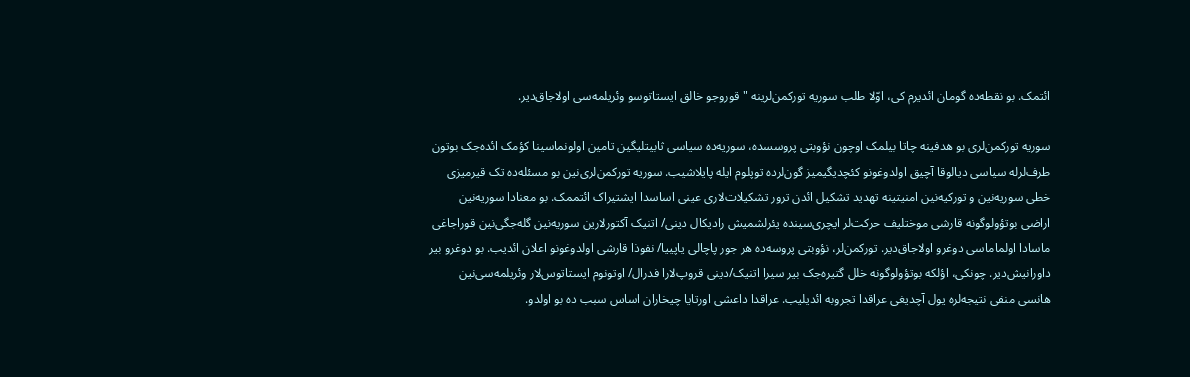ائتمک. بو نقطه‌ده گومان ائدیرم کی، اوّلا طلب سوریه تورکمن‌لرینه "قوروجو خالق ایستاتوسو وئریلمه‌سی اولا‌جاق‌دیر.

سوریه تورکمن‌لری بو هدفینه چاتا بیلمک اوچون نؤوبتی پروسسده، سوریه‌ده سیاسی ثابیتلیگین تامین اولونماسینا کؤمک ائده‌جک بوتون طرف‌لرله سیاسی دیالوقا آچیق اولدوغونو کئچدیگیمیز گون‌لرده توپلوم ایله پایلاشیب. سوریه تورکمن‌لری‌نین بو مسئله‌ده تک قیرمیزی خطی سوریه‌نین و تورکیه‌نین امنیتینه تهدید تشکیل ائدن ترور تشکیلات‌لاری عینی اساسدا ایشتیراک ائتممک. بو معنادا سوریه‌نین اراضی بوتؤو‌لوگونه قارشی موختلیف حرکت‌لر ایچری‌سینده یئرلشمیش رادیکال دینی/ اتنیک آکتورلارین سوریه‌نین گله‌جگی‌نین قوراجاغی ماسادا اولماماسی دوغرو اولا‌جاق‌دیر. تورکمن‌لر، نؤوبتی پروسه‌ده هر جور پاچا‌لی یاپییا/ نفوذا قارشی اولدوغونو اعلان ائدیب. بو دوغرو بیر داورانیش‌دیر. چونکی، اؤلکه بوتؤو‌لوگونه خلل گتیره‌جک بیر سیرا اتنیک/دینی قروپ‌لارا فدرال/ اوتونوم ایستاتوس‌لار وئریلمه‌سی‌نین هانسی منفی نتیجه‌لره یول آچدیغی عراقدا تجروبه ائدیلیب. عراقدا داعشی اورتایا چیخاران اساس سبب ده بو اولدو.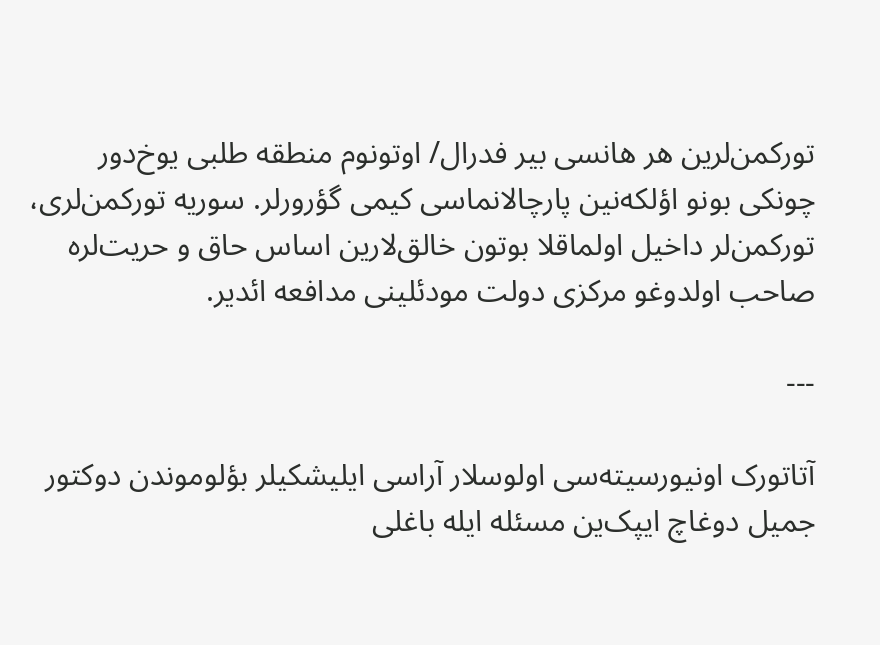تورکمن‌لرین هر هانسی بیر فدرال/ اوتونوم منطقه طلبی یوخ‌دور چونکی بونو اؤلکه‌نین پارچالانماسی کیمی گؤرورلر. سوریه تورکمن‌لری، تورکمن‌لر داخیل اولماقلا بوتون خالق‌لارین اساس حاق و حریت‌لره صاحب اولدوغو مرکزی دولت مودئلینی مدافعه ائدیر.

---

آتاتورک اونیورسیته‌سی اولوسلار آراسی ایلیشکیلر بؤلوموندن دوکتور جمیل دوغاچ ایپک‌ین مسئله ایله باغلی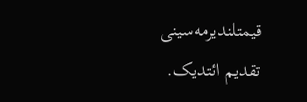قیمتلندیرمه‌سینی تقدیم ائتدیک.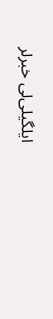ایلگیلی‌لی خبرلر